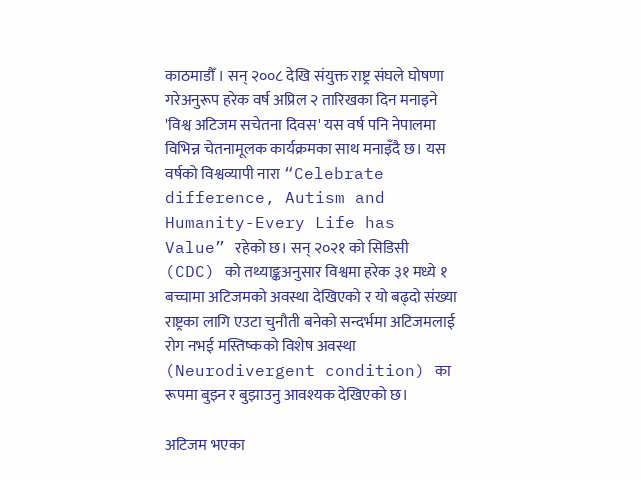काठमाडौँ । सन् २००८ देखि संयुक्त राष्ट्र संघले घोषणा गरेअनुरूप हरेक वर्ष अप्रिल २ तारिखका दिन मनाइने 'विश्व अटिजम सचेतना दिवस' यस वर्ष पनि नेपालमा विभिन्न चेतनामूलक कार्यक्रमका साथ मनाइँदै छ। यस वर्षको विश्वव्यापी नारा “Celebrate difference, Autism and Humanity-Every Life has Value” रहेको छ। सन् २०२१ को सिडिसी (CDC) को तथ्याङ्कअनुसार विश्वमा हरेक ३१ मध्ये १ बच्चामा अटिजमको अवस्था देखिएको र यो बढ्दो संख्या राष्ट्रका लागि एउटा चुनौती बनेको सन्दर्भमा अटिजमलाई रोग नभई मस्तिष्कको विशेष अवस्था (Neurodivergent condition) का रूपमा बुझ्न र बुझाउनु आवश्यक देखिएको छ।

अटिजम भएका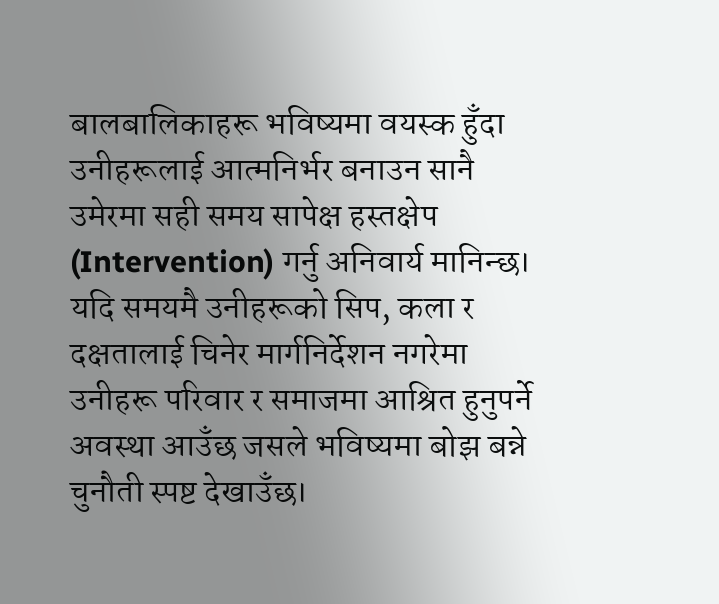बालबालिकाहरू भविष्यमा वयस्क हुँदा उनीहरूलाई आत्मनिर्भर बनाउन सानै उमेरमा सही समय सापेक्ष हस्तक्षेप (Intervention) गर्नु अनिवार्य मानिन्छ। यदि समयमै उनीहरूको सिप, कला र दक्षतालाई चिनेर मार्गनिर्देशन नगरेमा उनीहरू परिवार र समाजमा आश्रित हुनुपर्ने अवस्था आउँछ जसले भविष्यमा बोझ बन्ने चुनौती स्पष्ट देखाउँछ।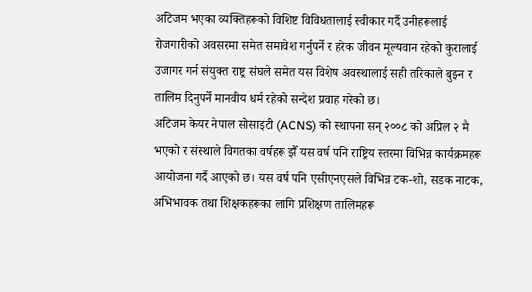अटिजम भएका व्यक्तिहरूको विशिष्ट विविधतालाई स्वीकार गर्दै उनीहरूलाई रोजगारीको अवसरमा समेत समावेश गर्नुपर्ने र हरेक जीवन मूल्यवान रहेको कुरालाई उजागर गर्न संयुक्त राष्ट्र संघले समेत यस विशेष अवस्थालाई सही तरिकाले बुझ्न र तालिम दिनुपर्ने मानवीय धर्म रहेको सन्देश प्रवाह गरेको छ।
अटिजम केयर नेपाल सोसाइटी (ACNS) को स्थापना सन् २००८ को अप्रिल २ मै भएको र संस्थाले विगतका वर्षहरू झैँ यस वर्ष पनि राष्ट्रिय स्तरमा विभिन्न कार्यक्रमहरू आयोजना गर्दै आएको छ। यस वर्ष पनि एसीएनएसले विभिन्न टक-शो, सडक नाटक, अभिभावक तथा शिक्षकहरूका लागि प्रशिक्षण तालिमहरू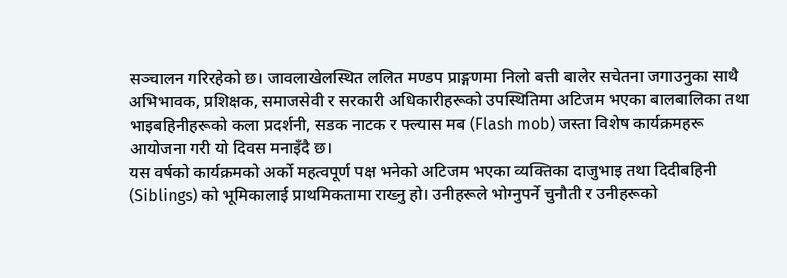सञ्चालन गरिरहेको छ। जावलाखेलस्थित ललित मण्डप प्राङ्गणमा निलो बत्ती बालेर सचेतना जगाउनुका साथै अभिभावक, प्रशिक्षक, समाजसेवी र सरकारी अधिकारीहरूको उपस्थितिमा अटिजम भएका बालबालिका तथा भाइबहिनीहरूको कला प्रदर्शनी, सडक नाटक र फ्ल्यास मब (Flash mob) जस्ता विशेष कार्यक्रमहरू आयोजना गरी यो दिवस मनाइँदै छ।
यस वर्षको कार्यक्रमको अर्को महत्वपूर्ण पक्ष भनेको अटिजम भएका व्यक्तिका दाजुभाइ तथा दिदीबहिनी (Siblings) को भूमिकालाई प्राथमिकतामा राख्नु हो। उनीहरूले भोग्नुपर्ने चुनौती र उनीहरूको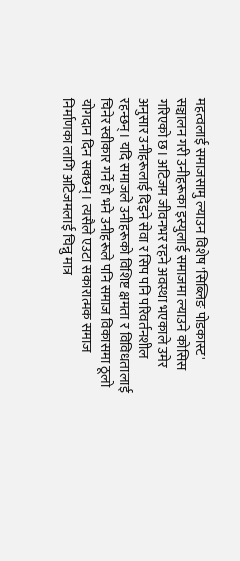महत्वलाई समाजसामु ल्याउन विशेष 'सिब्लिङ पोडकास्ट' सञ्चालन गरी उनीहरूका इस्युलाई समाजमा ल्याउने कोसिस गरिएको छ। अटिजम जीवनभर रहने अवस्था भएकाले उमेर अनुसार उनीहरूलाई दिइने सेवा र सिप पनि परिवर्तनशील रहन्छन्। यदि समाजले उनीहरूको विशिष्ट क्षमता र विविधतालाई चिनेर स्वीकार गर्ने हो भने उनीहरूले पनि समाज विकासमा ठूलो योगदान दिन सक्छन्। त्यसैले एउटा सकारात्मक समाज निर्माणका लागि अटिजमलाई चिन्नु मात्र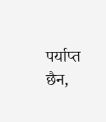पर्याप्त छैन,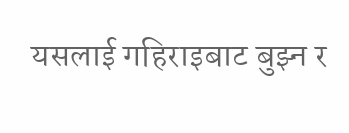यसलाई गहिराइबाट बुझ्न र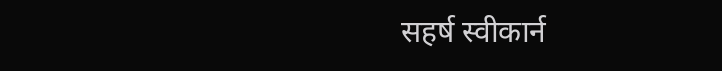सहर्ष स्वीकार्न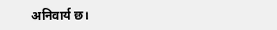अनिवार्य छ।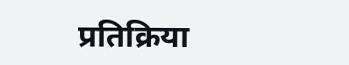प्रतिक्रिया